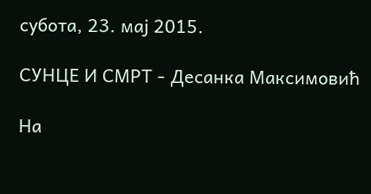субота, 23. мај 2015.

СУНЦЕ И СМРТ - Десанка Максимовић

На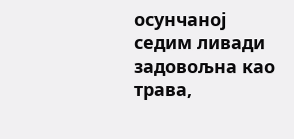осунчаној седим ливади
задовољна као трава,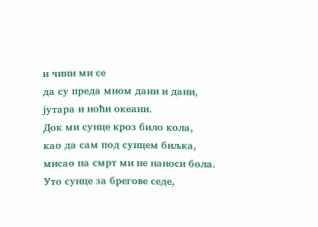и чини ми се
да су преда мном дани и дани,
јутара и ноћи океани.
Док ми сунце кроз било кола,
као да сам под сунцем биљка,
мисао на смрт ми не наноси бола.
Уто сунце за брегове седе,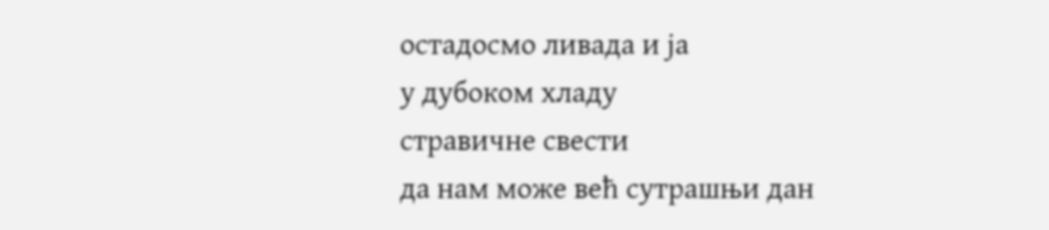остадосмо ливада и ја
у дубоком хладу
стравичне свести
да нам може већ сутрашњи дан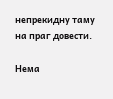непрекидну таму на праг довести.

Нема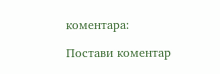коментара:

Постави коментар